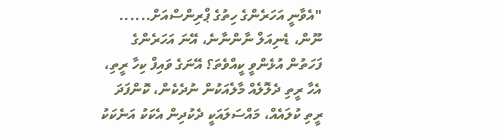"އެވާނީ އަހަރެންގެ ހިތުގެ ޕްރިންސްއަށް...... ނޫން، ޑެނިއަލް ނާންނާނެ، އޭނަ އަހަރެންގެ ފަހަތުން އުޅެންވީ ކީއްވެތަ؟ އޭނަގެ ވައިފް ކިހާ ރީތި، އެހާ ރީތި ދެލޮލެއް މާލެއަކުން ނުދެކެން، ކޮންފަދަ ރީތި ކުލައެއް، މައްސަލައަކީ ދެކުދިން އެކަކު އަނެކަކު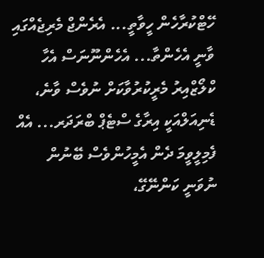ހޭޓްކުރާހެން ހީވާތީ... އެރެންޖް މެރިޖެއްގައި ވާނީ އެހެންތާ... އެހެންނޫނަސް އެހާ ކްލޯޒްއިރު މެރީކުރުވާކަށް ނުވެސް ވާނެ، ޑެނިއަލްއަކީ އިރާގެ ސްޓެޕް ބްރަދަރ... އެއް ފެމިލީވީމަ ދެން އެމީހުންވެސް ބޭނުން ނުވަނީ ކަންނޭގޭ،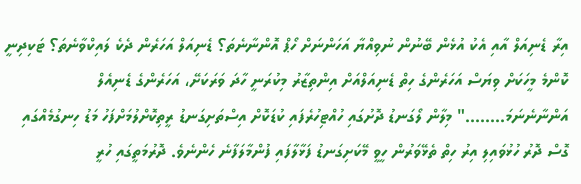އިރާ ޑެނިއަލް އާއި އެކު އުޅެން ބޭނުން ނުވިއްޔާ އަހަންނަށް ހޯޕް އޮންނާނެތަ؟ ޑެނިއަލް އަހަރެން ދެކެ ލައިކްވާނެތަ؟ ޓަކިދިނީ ކޮންމެ މީހަކަށް ވިޔަސް އަހަރެންގެ ހިތް ޑެނިއަލްއަށް އިންތިޒާރު މިކުރަނީ ހާދަ ވަރަކަށޭ، އަހަރެންގެ ޑެނިއެލް އަންނާނެނަމަ........" މިލާން ލޯގަނޑު ދޮށުގައި ހުއްޓިހުރެފައި ކުޑަކޮށް އިސްތަށިގަނޑު ރީތިކޮށްލުމަށްފަހު މަޑު ހިނގުމެއްގައި ގޮސް ދޮރު ހުޅުވައިލި އިރު ހިތް ތެޅޭވަރުން ހީވީ މޭކަށިގަނޑު ފަޅާލާފައި ފުންމާލަފާނެ ހެންނެވެ. ދޮރުމަތީގައި ހުރީ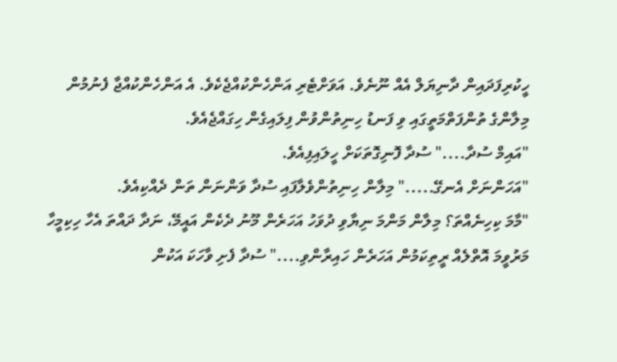ހީކުރިފަދައިން ދާނިޔަލް އެއް ނޫނެވެ. އަވަށްޓެރި އަންހެންކުއްޖެކެވެ. އެ އަންހެންކުއްޖާ ފެނުމުން މިލާންގެ ތުންފަތްމަތީގައި ވި ފަނޑު ހިނިތުންވުން ފިލައިގެން ހިގައްޖެއެވެ.
"އައިމް ސުދާ...." ސުދާ ފޮނިގޮތަކަށް ހީލައިފިއެވެ.
"އަހަންނަށް އެނގޭ....." މިލާން ހިނިތުންވެލާފައި ސުދާ ވަންނަން ތަން ދެއްކިއެވެ.
"މާމަ ކިހިނެއްތަ؟ މިލާން މަންމަ ނިޔާވި ދުވަހު އަހަރެން މޫނު ދެކެން އައީމޭ، ނަދާ ދައްތަ އެހާ ހިކިމީހާ މަރުވީމަ އޮތްލެއް ރީތިކަމުން އަހަރެން ހައިރާންވި...." ސުދާ ފެށި ވާހަކަ އަކުން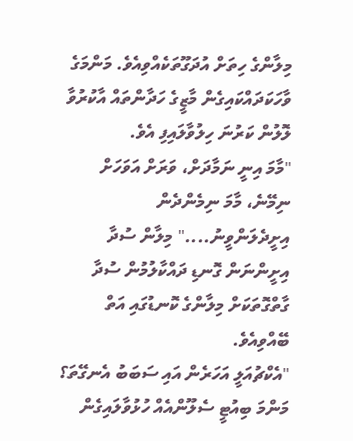މިލާންގެ ހިތަށް އުދަގޫތަކެއްވިއެވެ. މަންމަގެ ވާހަކަދައްކައިގެން މާޒީގެ ހަދާންތައް އާކުރުވާ ލޮލުން ކަރުނަ ހިލުވާލައިފި އެވެ.
"މާމަ އިނީ ނަމާދަށް، ވަރަށް އަވަހަށް ނިމޭނެ، މާމަ ނިމެންދެން އިށީދެލަންވީނު...." މިލާން ސުދާ އިށީންނަން ގޮނޑި ދައްކާލުމުން ސުދާ ގާތްގޮތަކަށް މިލާންގެ ކޮނޑުގައި އަތް ބޭއްވިއެވެ.
"އެކްޗުއަލީ އަހަރެން އައި ސަބަބު އެނގޭތަ؟ މަންމަ ބިއުޓީ ސެލޫންއެއް ހުޅުވާލައިގެން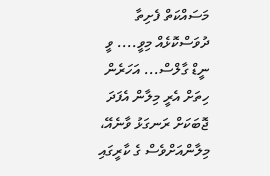މަސައްކަތް ފެށިތާ ދުވަސްކޮޅެއް މިވީ.... ވީ ނީޑް ގާލްސް... އަހަރެން ހިތަށް އެރީ މިލާން އެފަދަ ޖޮބަކަށް ރަނގަޅު ވާނެއޭ، މިލާންއަށްވެސް ގެ ކާރީގައި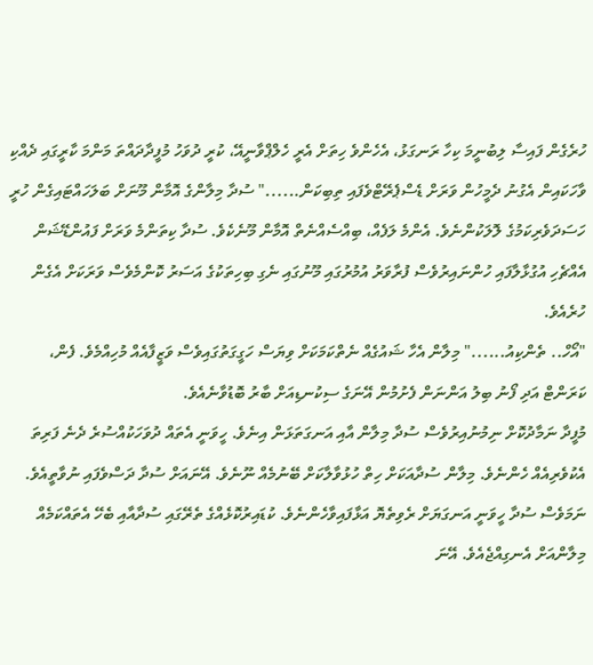ހުރެގެން ފައިސާ ލިބުނީމަ ކިހާ ރަނގަޅު، އެހެންވެ ހިތަށް އެރީ ހެލްޕްވާނީއޭ، ކުރީ ދުވަހު މުފީދާދައްތަ މަންމަ ކާރީގައި ދެއްކި ވާހަކައިން އެގުނު ދެމީހުން ވަރަށް ޑެސްޕެރޭޓްވެފައި ތިބިކަން......" ސުދާ މިލާންގެ އޮމާން މޫނަށް ބަލަހައްޓައިގެން ހުރީ ހަސަދަވެރިކަމުގެ ލޮލަކުންނެވެ. އެންމެ ލަފެއް، ބިއްސެއްނެތް އޮމާން މޫނެކެވެ. ސުދާ ކިތަންމެ ވަރަށް ފައުންޑޭޝަން އެއްޗެހި އުގުޅާލާފައި ހުންނައިރުވެސް ފުރާވަރު އުމުރުގައި މޫނުގައި ނެގި ބިހިތަކުގެ އަސަރު ކޮންމެވެސް ވަރަކަށް އެގެން ހުރެއެވެ.
"އޯހް.. ތެންކިއު......" މިލާން އެހާ ޝައުގެއް ނެތްކަމަކަށް ވިޔަސް ހަގީގަތުގައިވެސް ވަޒީފާއެއް މުހިއްމެވެ. ފެން، ކަރަންޓް އަދި ފޯނު ބިލު އަންނަން ފެށުމުން އޭނަގެ ސިކުނޑިއަށް ބާރު ބޮޑުވާނެއެވެ.
މުފީދާ ނަމާދުކޮށް ނިމުނުއިރުވެސް ސުދާ މިލާން އާއި އަނގަތަޅަން އިނެވެ. ހީވަނީ އެތައް ދުވަހަކުއްސުރެ ދެނެ ފަރިތަ އެކުވެރިއެއް ހެންނެވެ. މިލާން ސުދާއަކަށް ހިތް ހުޅުވާލާކަށް ބޭނުމެއް ނޫނެވެ. އޭނައަށް ސުދާ ދަސްވެފައި ނުވާތީއެވެ. ނަމަވެސް ސުދާ ހީވަނީ އަނގަޔަށް ރެވިތެޔޮ އަޅާފައިވާހެންނެވެ. ކުޑައިރުކޮޅެއްގެ ތެރޭގައި ސުދާއާއި ބެހޭ އެތައްކަމެއް މިލާންއަށް އެނގިއްޖެއެވެ. އޭނަ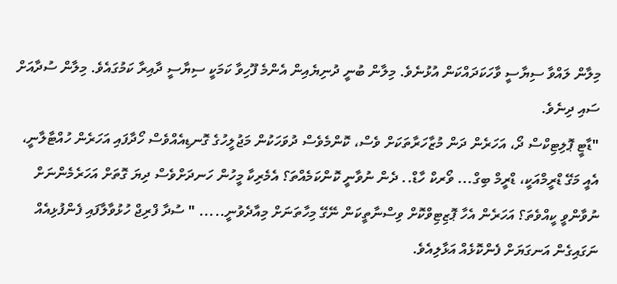މިލާން ލައްވާ ސިޔާސީ ވާހަކަދައްކަން އުޅުނެވެ. މިލާން ބުނީ ދުނިޔެއިން އެންމެ ފޫހިވާ ކަމަކީ ސިޔާސީ ދާއިރާ ކަމުގައެވެ. މިލާން ސުދާއަށް ސައި ދިނެވެ.
"ޑާޓީ ޕޮލިޓިކްސް ދޯ، އަހަރެން ދަން މުޒާހަރާތަކަށް ވެސް، ކޮންމެވެސް ދުވަހަކުން މަޖުލީހުގެ ގޮނޑިއެއްވެސް ހޯދާފައި އަހަރެން ހުއްޓާލާނީ، އެއީ މަގޭ ޑްރީމްއަކީ، ޑްރީމް ބިގް... ވޯރކް ހާޑް.. ދެން ނުވާނީ ކޮންކަމެއްތަ؟ އެމެރިކާ މީހުން ހަނދަށްވެސް ދިޔަ ގޮތަށް އަހަރެމެންނަށް ނުވާންވީ ކީއްވެތަ؟ އަހަރެން އެހާ ޕޮޒިޓިވްކޮށް ވިސްނާތީކަން ނޭގޭ މިހާތަނަށް މިއާދެވުނީ..... " ސުދާ ފްރިޖް ހުޅުވާލާފައި ފެންފުޅިއެއް ނަގައިގެން އަނގަޔަށް ފެންކޮޅެއް އަޅާލިއެވެ.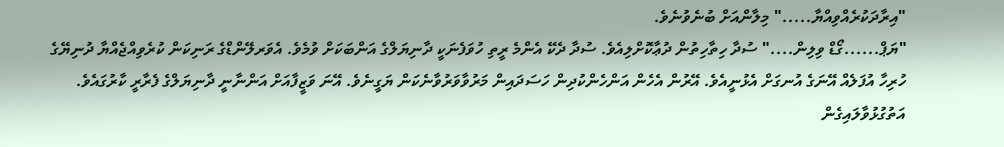"އިރާދަކުރެއްވިއްޔާ....." މިލާންއަށް ބުނެވުނެވެ.
"ޔަޕް......ގޯޑް ވިލިން...." ސުދާ ހިތާހިތުން ދުޢާކޮށްލިއެވެ. ސުދާ ދެކޭ އެންމެ ރީތި ހުވަފެނަކީ ދާނިޔަލްގެ އަންބަކަށް ވުމެވެ. އެވަރލޭންޑްގެ ރަނިކަން ކުރެވިއްޖެއްޔާ ދުނިޔޭގެ ހުރިހާ އުފަލެއް އޭނަގެ އުނގަށް އެޅުނީއެވެ. އޭރުން އެހެން އަންހެންކުދިން ހަސަދައިން މަރުވާވަރުވާނެކަން ޔަގީނެވެ. އޭނަ ވަޒީފާއަށް އަންނާނީ ދާނިޔަލްގެ ފެރާރީ ކާރުގައެވެ. އަތުގުޅުވާލައިގެން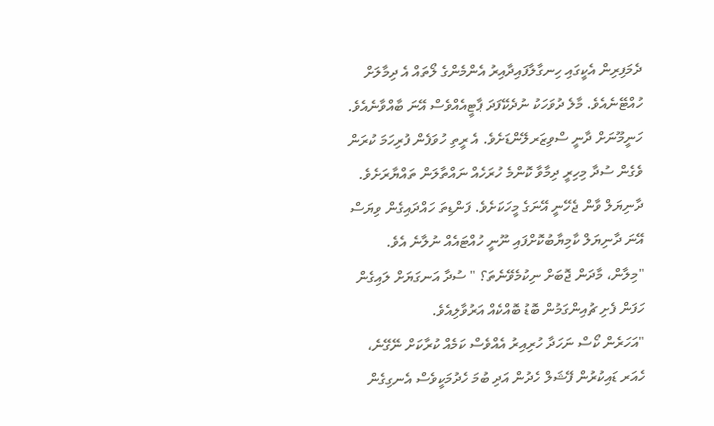ދެމަފިރިން އެކީގައި ހިނގާލާފައިދާއިރު އެންމެންގެ ލޯތައް އެ ދިމާލަށް ހުއްޓޭނެއެވެ. މާލެ ދުވަހަކު ނުދެކޭފަދަ ޕާޓީއެއްވެސް އޭނަ ބާއްވާނެއެވެ. ހަނީމޫނަށް ދާނީ ސްވިޒަރލޭންޑަށެވެ. އެ ރީތި ހުވަފެން ފުރިހަމަ ކުރަން ވެގެން ސުދާ މިހިރީ ދިމާވާ ކޮންމެ ހުރަހެއް ނައްތާލަން ތައްޔާރަށެވެ. ދާނިޔަލް ވާން ޖެހޭނީ އޭނަގެ މީހަކަށެވެ. ފަންޑިތަ ހައްދައިގެން ވިޔަސް އޭނަ ދާނިޔަލް ކާމިޔާބުކޮށްފައި ނޫނީ ހުއްޓައެއް ނުލާނެ އެވެ.
"މިލާން، މާދަން ޖޮބަށް ނިކުމެވޭނެތަ؟ " ސުދާ އަނގަޔަށް ލައިގެން ހަފަން ފެށި ޗުއިންގަމުން ބޮޑު ބޮއްކެއް އަރުވާލިއެވެ.
"އަހަރެން ކޯސް ނަހަދާ ހުރިއިރު އެއްވެސް ކަމެއް ކުރާކަށް ނޭގޭނެ، ހެއަރ ޑައިކުރުން ފޭޝަލް ހެދުން އަދި ބުމަ ހެދުމަކީވެސް އެނގިގެން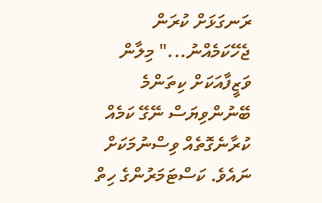ރަނގަޅަށް ކުރަން ޖެހޭކަމެއްނު..." މިލާން ވަޒީފާއަކަށް ކިތަންމެ ބޭނުންވިޔަސް ނޭގޭ ކަމެއް ކުރާނެގޮތެއް ވިސްނުމަކަށް ނައެވެ. ކަސްޓަމަރުންގެ ހިތް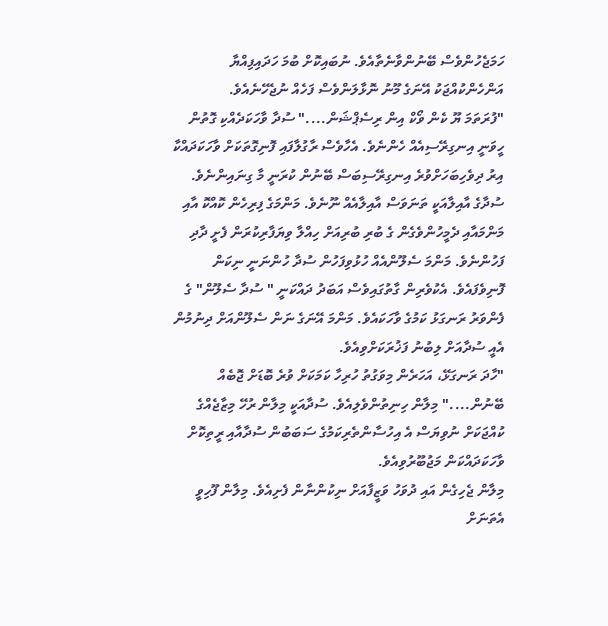ހަމަޖެހުންވެސް ބޭނުންވާނެތާއެވެ. ނުބައިކޮށް ބުމަ ހަދައިފިއްޔާ އަންހެންކުއްޖަކު އޭނަގެ މޫނު ނޮޅާލަންވެސް ފަހެއް ނުޖެހޭނެއެވެ.
"ފުރަތަމަ ޔޫ ކެން ވޯކް އިން ރިސެޕްޝަން...." ސުދާ ވާހަކަދެއްކި ގޮތުން ހީވަނީ އިނގިރޭސިއެއް ހެންނެވެ. އެހާވެސް ރާގުލާފައި ފޮނިގޮތަކަށް ވާހަކަދައްކާ އިރު ދިވެހިބަހަށްވުރެ އިނގިރޭސިބަސް ބޭނުން ކުރަނީ މާ ގިނައިންނެވެ.
ސުދާގެ އާއިލާއަކީ ތަނަވަސް އާއިލާއެއް ނޫނެވެ. މަންމަގެ ފިރިހެން ކޮއްކޮ އާއި މަންމައާއި ދެމީހުންވެގެން ގެ ބުރި ބުރިއަށް ހިއްލާ ވިޔަފާރިކުރަން ފެށީ ދާދި ފަހުންނެވެ. މަންމަ ސެލޫންއެއް ހުޅުވިފަހުން ސުދާ ހުންނަނީ ނިކަން ފޮނިވެފައެވެ. އެކުވެރިން ގާތުގައިވެސް އަބަދު ދައްކަނީ " ސުދާ ސެލޫން" ގެ ފެންވަރު ރަނގަޅު ކަމުގެ ވާހަކައެވެ. މަންމަ އޭނަގެ ނަން ސެލޫންއަށް ދިނުމުން އެއީ ސުދާއަށް ލިބުނު ފަޚުރަކަށްވިއެވެ.
"ހާދަ ރަނގަޅޭ، އަހަރެން މިވަގުތު ހުރިހާ ކަމަކަށް ވުރެ ބޮޑަށް ޖޮބެއް ބޭނުން...." މިލާން ހިނިތުންވެލިއެވެ. ސުދާއަކީ މިލާން ރުހޭ މިޒާޖެއްގެ ކުއްޖަކަށް ނުވިޔަސް އެ އިހުސާންތެރިކަމުގެ ސަބަބުން ސުދާއާއި ރީތިކޮށް ވާހަކަދައްކަން މަޖުބޫރުވިއެވެ.
މިލާން ޖެހިގެން އައި ދުވަހު ވަޒީފާއަށް ނިކުންނާން ފެށިއެވެ. މިލާން ފޫހިވީ އެތަނަށް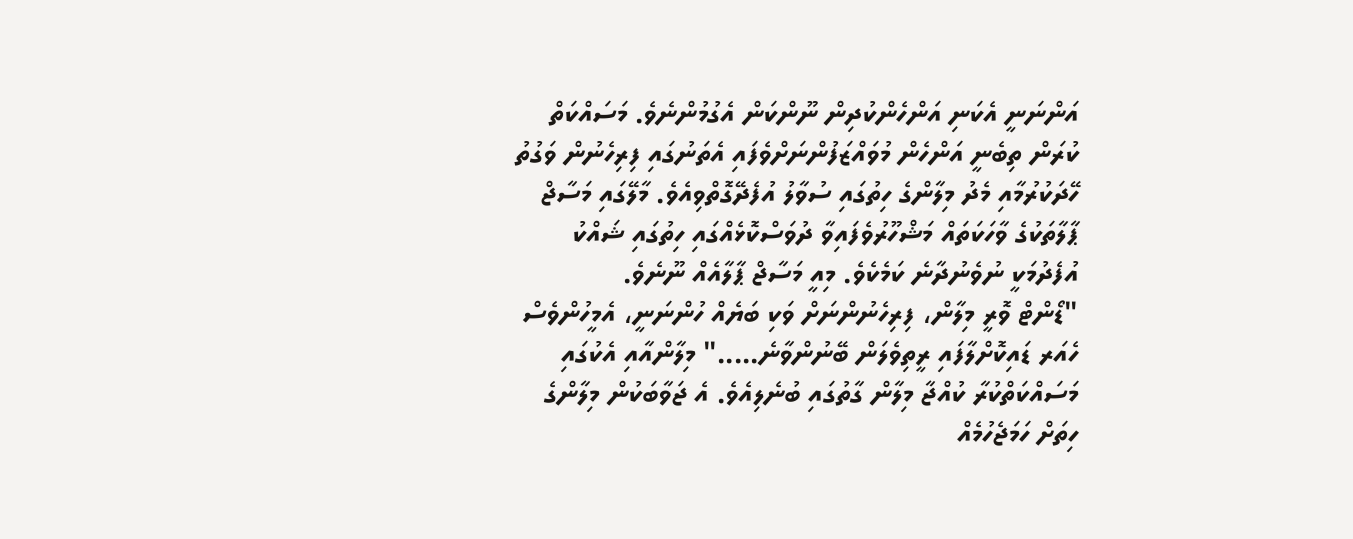އަންނަނީ އެކަނި އަންހެންކުދިން ނޫންކަން އެގުމުންނެވެ. މަސައްކަތް ކުރަން ތިބެނީ އަންހެން މުވައްޒަފުންނަށްވެފައި އެތަނުގައި ފިރިހެނުން ވަގުތު ހޭދަކުރުމާއި މެދު މިލާންގެ ހިތުގައި ސުވާލު އުފެދޭގޮތްވިއެވެ. މާލޭގައި މަސާޖް ޕާލާތަކުގެ ވާހަކަތައް މަޝްހޫރުވެފައިވާ ދުވަސްކޮޅެއްގައި ހިތުގައި ޝައްކު އުފެދުމަކީ ނުވެނުދާނެ ކަމެކެވެ. މިއީ މަސާޖް ޕާލާއެއް ނޫނެވެ.
"ޑޯންޓް ވޮރީ މިލާން، ފިރިހެނުންނަށް ވަކި ބަޔެއް ހުންނަނީ، އެމީހުންވެސް ހެއަރ ޑައިކޮށްލާފައި ރީތިވެލަން ބޭނުންވާނެ....." މިލާންއާއި އެކުގައި މަސައްކަތްކުރާ ކުއްޖާ މިލާން ގާތުގައި ބުނެލިއެވެ. އެ ޖަވާބަކުން މިލާންގެ ހިތަށް ހަމަޖެހުމެއް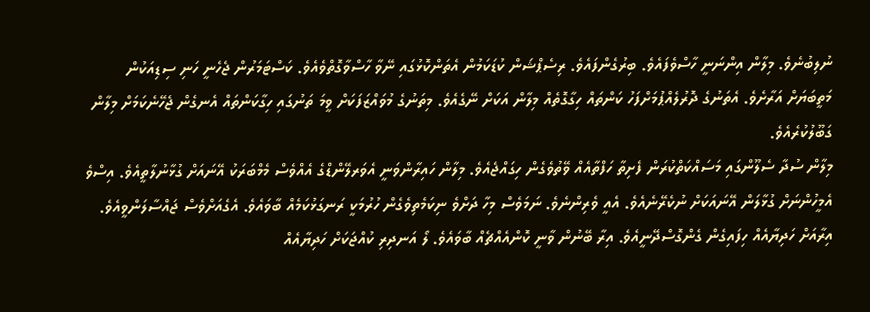ނުލިބުނެވެ. މިލާން އިންނަނީ ހާސްވެފައެވެ. ބިރުގެންފައެވެ. ރިސެޕްޝަން ކުޑަކަމުން އެތަންކޮޅުގައި ނޭވާ ހާސްވާގޮތްވެއެވެ. ކަސްޓަމަރުން ޖެހެނީ ހަނި ސިޑިއަކުން މަތީބަޔަށް އަރާށެވެ. އެތަނުގެ ދޮރުލެއްޕުމަށްފަހު ކަންތައް ހިގާގޮތެއް މިލާން އަކަށް ނޭގެއެވެ. މިތަނުގެ މުވައްޒަފަކަށް ވީމަ ތަނުގައި ހިގާކަންތައް އެނގެން ޖެހޭނެކަމަށް މިލާން ގަބޫލުކުރެއެވެ.
މިލާން ސުދާ ސެލޫންގައި މަސައްކަތްކުރަން ފެށިތާ ހަފްތާއެއް ވޭތުވެގެން ހިގައްޖެއެވެ. މިލާން ހައިރާންވަނީ އެވަރލޭންޑްގެ އެއްވެސް މެމްބަރަކު އޭނައަށް ގުޅާނުލާތީއެވެ. އިސްވެ އެމީހުންނަށް ގުޅާލަން އޭނައަކަށް ނުކެރޭނެއެވެ. އެއީ ވެރިންނެވެ. ނަމަވެސް މިހާ ދަށްވެ ނިކަމެތިވެގެން ހުރުމަކީ ރަނގަޅުކަމެއް ބާވައެވެ. އެގެއަށްވެސް ޖައްސާލަންވީއެވެ. އިރާއަށް ހަދިޔާއެއް ހިފައިގެން ގެންގޮސްދޭނީއެވެ. އިރާ ބޭނުން ވާނީ ކޮންއެއްޗެއް ބާވައެވެ. ލޯ އަނދިރި ކުއްޖަކަށް ހަދިޔާއެއް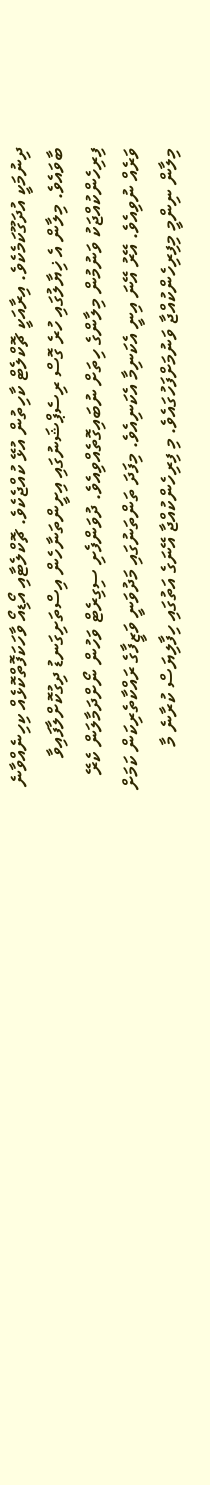ދިނުމަކީ އުދަގޫކަމެކެވެ. އިރާއަކީ ޗޮކްލެޓް ކާހިތުން އުޅޭ ކުއްޖެކެވެ. ޗޮކްލެޓާއި އޯޑިއޯ ވާހަކަފޮތްކޮޅެއް ކިހިނެއްވާނެ ބާވައެވެ. މިލާން އެ ޚިޔާލުގައި ހުރެ ގޮސް ރިސެޕްޝަނުގައި އިށީންތަނާހެން އިސްތަށިގަނޑު ދިގުކޮށްލާފައިވާ ފިރިހެންކުއްޖަކު ވަނުމުން މިލާންގެ ހިތަށް ނުބައިގޮތެއްވިއެވެ. ދުވަންފެށި ސިގިރެޓް ވަހުން ނޯށްދަމާލަން ކެރޭ ވަރެއް ނުވިއެވެ. އޭރު އޭނަ އިނީ އެކަނިމާ އެކަނިއެވެ. މިފަދަ ތަންތަނުގައި މަދުވަނީ ވަޒީފާގެ ރައްކާތެރިކަން ކަމަށް މިލާން ނިންމީ މިފިރިހެންކުއްޖާ ވަނުމަށްފަހުގައެވެ. މި ފިރިހެންކުއްޖާ އޭނަގެ އަތުގައި ހިފާލިޔަސް ކުރާނެ މާ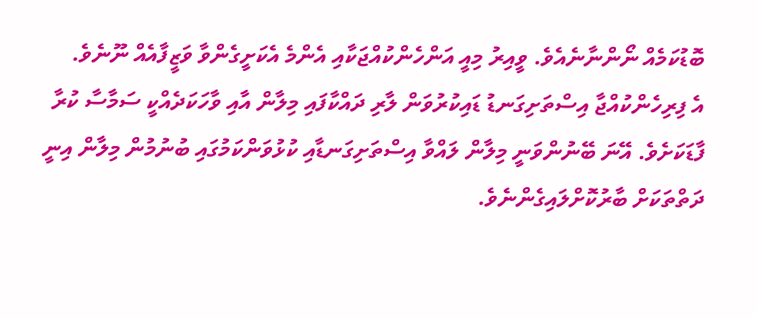ބޮޑުކަމެއް ނޯންނާނެއެވެ. ވީއިރު މިއީ އަންހެންކުއްޖަކާއި އެންމެ އެކަށީގެންވާ ވަޒީފާއެއް ނޫނެވެ.
އެ ފިރިހެންކުއްޖާ އިސްތަށިގަނޑު ޑައިކުރުވަން ލާރި ދައްކާފައި މިލާން އާއި ވާހަކަދެއްކީ ސަމާސާ ކުރާ ފާޑަކަށެވެ. އޭނަ ބޭނުންވަނީ މިލާން ލައްވާ އިސްތަށިގަނޑާއި ކުޅުވަންކަމުގައި ބުނުމުން މިލާން އިނީ ދަތްތަކަށް ބާރުކޮށްލައިގެންނެވެ.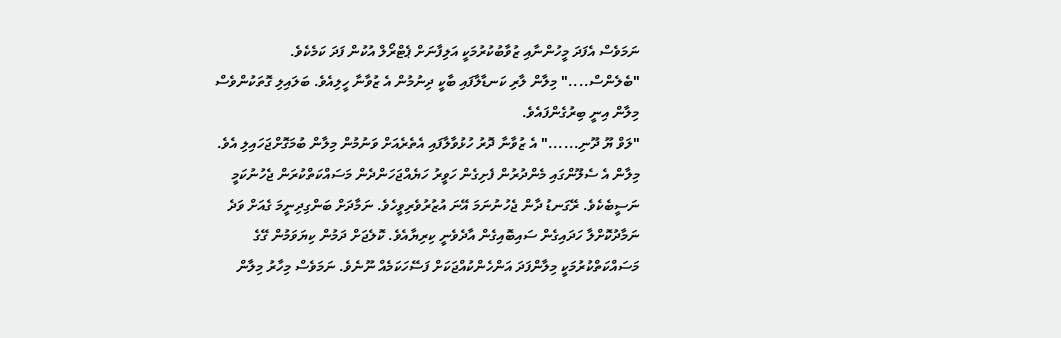ނަމަވެސް އެފަދަ މީހުންނާއި ޒުވާބުކުރުމަކީ އަލިފާނަށް ޕެޓްރޯލް އުކުން ފަދަ ކަމެކެވެ.
"ބެލެންސް...." މިލާން ލާރި ކަނޑާލާފައި ބާކީ ދިނުމުން އެ ޒުވާނާ ހީލިއެވެ. ބަލައިލި ގޮތަކުންވެސް މިލާން އިނީ ބިރުގެންފައެވެ.
"ލަވް ޔޫ ދޫނި......" އެ ޒުވާނާ ދޮރު ހުޅުވާލާފައި އެތެރެއަށް ވަނުމުން މިލާން ބުމަގޮށްޖަހައިލި އެވެ.
މިލާން އެ ސެލޫންގައި މެންދުރުން ފެށިގެން ހަވީރު ހަޔެއްޖަހަންދެން މަސައްކަތްކުރަން ޖެހުނުކަމީ ނަސީބެކެވެ. ރޭގަނޑު ދާން ޖެހުނުނަމަ އޭނަ އުޒުރުވެރިވީހެވެ. ނަމާދަށް ބަންގިދިނީމަ ގެއަށް ވަދެ ނަމާދުކޮށްލާ ހަދައިގެން ސައިބޮއިގެން އާދެވެނީ ކިރިޔާއެވެ. ކޮލެޖަށް ދަމުން ކިޔަވަމުން ގޭގެ މަސައްކަތްކުރުމަކީ މިލާންފަދަ އަންހެންކުއްޖަކަށް ފަސޭހަކަމެއް ނޫނެވެ. ނަމަވެސް މިހާރު މިލާން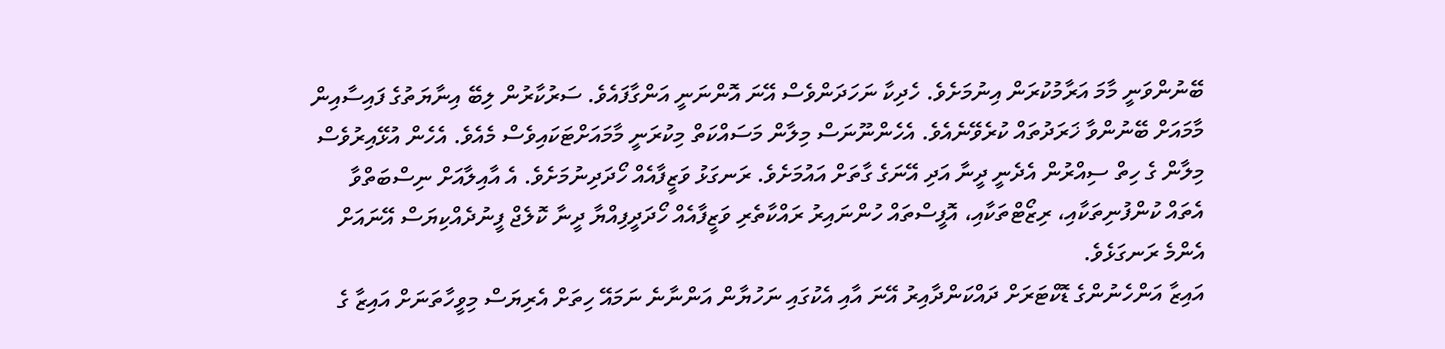ބޭނުންވަނީ މާމަ އަރާމުކުރަން އިނުމަށެވެ. ހެދިކާ ނަހަދަންވެސް އޭނަ އޮންނަނީ އަންގާފައެވެ. ސަރުކާރުން ލިބޭ އިނާޔަތުގެ ފައިސާއިން މާމައަށް ބޭނުންވާ ޚަރަދުތައް ކުރެވޭނެއެވެ. އެހެންނޫނަސް މިލާން މަސައްކަތް މިކުރަނީ މާމައަށްޓަކައިވެސް މެއެވެ. އެހެން އުޅޭއިރުވެސް މިލާން ގެ ހިތް ސިއްރުން އެދެނީ ދީނާ އަދި އޭނަގެ ގާތަށް އައުމަށެވެ. ރަނގަޅު ވަޒީފާއެއް ހޯދަދިނުމަށެވެ. އެ އާއިލާއަށް ނިސްބަތްވާ އެތައް ކުންފުނިތަކާއި، ރިޒޯޓްތަކާއި، އޮފީސްތައް ހުންނައިރު ރައްކާތެރި ވަޒީފާއެއް ހޯދަދީފިއްޔާ ދީނާ ކޮލެޖް ފީނުދެއްކިޔަސް އޭނައަށް އެންމެ ރަނގަޅެވެ.
އައިޒާ އަންހެނުންގެ ޑޮކްޓަރަށް ދައްކަންދާއިރު އޭނަ އާއި އެކުގައި ނަހުޔާން އަންނާނެ ނަމައޭ ހިތަށް އެރިޔަސް މިވީހާތަނަށް އައިޒާ ގެ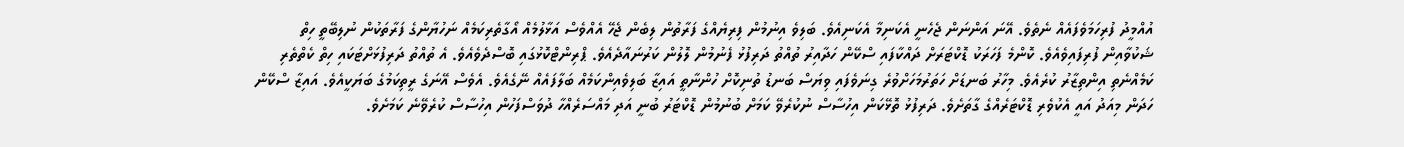އުއްމީދު ފުރިހަމަވެފައެއް ނެތެވެ. އޭނަ އަންނަން ޖެހެނީ އެކަނިމާ އެކަނިއެވެ. ބަލިވެ އިނުމުން ފިރިޔެއްގެ ފަރާތުން ލިބެން ޖެހޭ އެއްވެސް އަޅާލުމެއް އޯގާތެރިކަމެއް ނަހުޔާންގެ ފަރާތަކުން ނުލިބޭތީ ހިތް ޝަކުވާއިން ފުރިފައިވެއެވެ. ކޮންމެ ފަހަރަކު ޑޮކްޓަރަށް ދައްކާފައި ސްކޭން ހަދާއިރު ތުއްތު ދަރިފުޅު ފެނުމުން ލޮލުން ކަރުނައާދެއެވެ. ޕްރިންޓްކޮޅުގައި ބޮސްދެވެއެވެ. އެ ތުއްތު ދަރިފުޅަށްޓަކައި ހިތް ކެތްތެރި ކަމެއްނެތި އިންތިޒާރު ކުރެއެވެ. މިހާރު ބަނޑަށް ހަތަރުމަހަށްވުރެ ގިނަވެފައި ވިޔަސް ބަނޑު ތުނިކޮށް ހުންނާތީ އައިޒާ ބަލިވެއިންކަމެއް ބަލާފައެއް ނޭގެއެވެ. އެވެސް އޭނަގެ ރީތިކަމުގެ ބަޔަކީއެވެ. އައިޒާ ސްކޭން ހަދަން މިއަދު އައީ އެކުވެރި ޑޮކްޓަރެއްގެ ގާތަށެވެ. ދަރިފުޅު ތޮޅޭކަން އިހުސާސް ނުކުރެވޭ ކަމަށް ބުނުމުން ޑޮކްޓަރު ބުނީ އަދި މައްސަރެއްހާ ދުވަސްފަހުން އިހުސާސް ކުރެވޭނެ ކަމަށެވެ.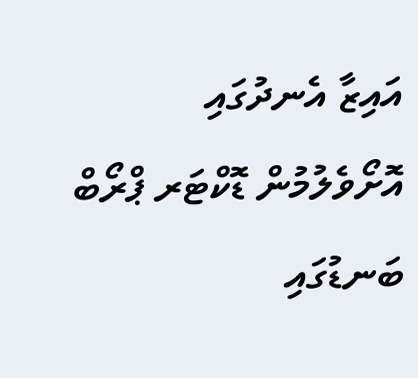އައިޒާ އެނދުގައި އޮށޯވެލުމުން ޑޮކްޓަރ ޕްރޯބް ބަނޑުގައި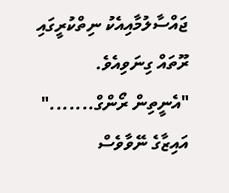ޖައްސާލުމާއިއެކު ނިތްކުރީގައި ރޫތައް ގިނަވިއެވެ.
"އެނީތިން ރޯންގް......." އައިޒާގެ ނޭވާވެސް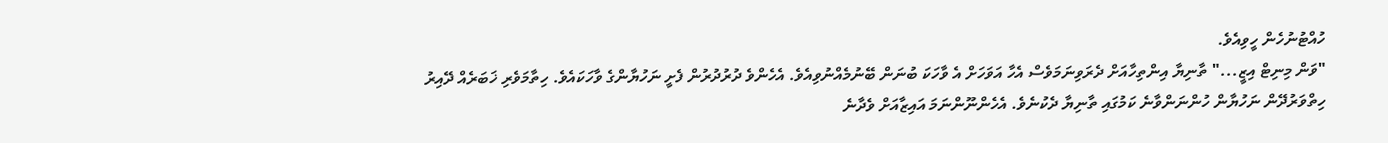ހުއްޓުނުހެން ހީވިއެވެ.
"ވަން މިނިޓް އިޒީ..." ތާނިޔާ އިންތިހާއަށް ދެރަވިނަމަވެސް އެހާ އަވަހަށް އެ ވާހަކަ ބުނަން ބޭނުމެއްނުވިއެވެ. އެހެންވެ ދުރުދުރުން ފެށީ ނަހުޔާންގެ ވާހަކައެވެ. ހިތާމަވެރި ޚަބަރެއް ދޭއިރު ހިތްވަރުދޭން ނަހުޔާން ހުންނަންވާނެ ކަމުގައި ތާނިޔާ ދެކުނެވެ. އެހެންނޫންނަމަ އައިޒާއަށް ވެދާނެ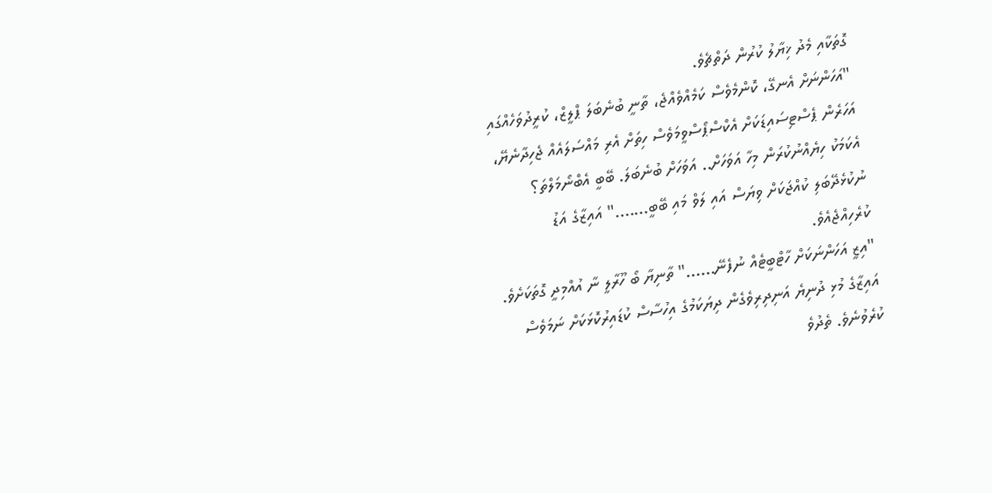ގޮތަކާއި މެދު ޚިޔާލު ކުރުން ދަތްޗެވެ.
"އަހަންނަށް އެނގޭ، ކޮންމެވެސް ކަމެއްވެއްޖެ، ތާނީ ބުނެބަލަ ޕްލީޒް، ކުރީދުވަހެއްގައި އަހަރެން ޕެސްޓިސައިޑަކަށް އެކްސްޕޯސްވީމަވެސް ހިތަށް އެރި މައްސަލައެއް ޖެހިދާނެޔޭ، އެކަމަކު ހިޔެއްނުކުރަން މިހާ އަވަހަށް.. އަވަހަށް ބުނެބަލަ. ބޭބީ އެބްނޯމަލްތަ؟ ނުކުޅެދޭބަލި ކުއްޖަކަށް ވިޔަސް އައި ލަވް މައި ބޭބީ......." އައިޒާގެ އަޑު ކުރެހިއްޖެއެވެ.
"އިޒީ އަހަންނަކަށް ހާޓްބީޓެއް ނުފެނޭ......" ތާނިޔާ ބޯ ހޫރާލީ ނާ އުއްމިދީ ގޮތަކަށެވެ. އައިޒާގެ މުޅި ދުނިޔެ އަނިދިރިވެގެން ދިޔަކަމުގެ އިހުސާސް ކުޑައިރުކޮޅަކަށް ނަމަވެސް ކުރެވުނެވެ. ތެދުވެ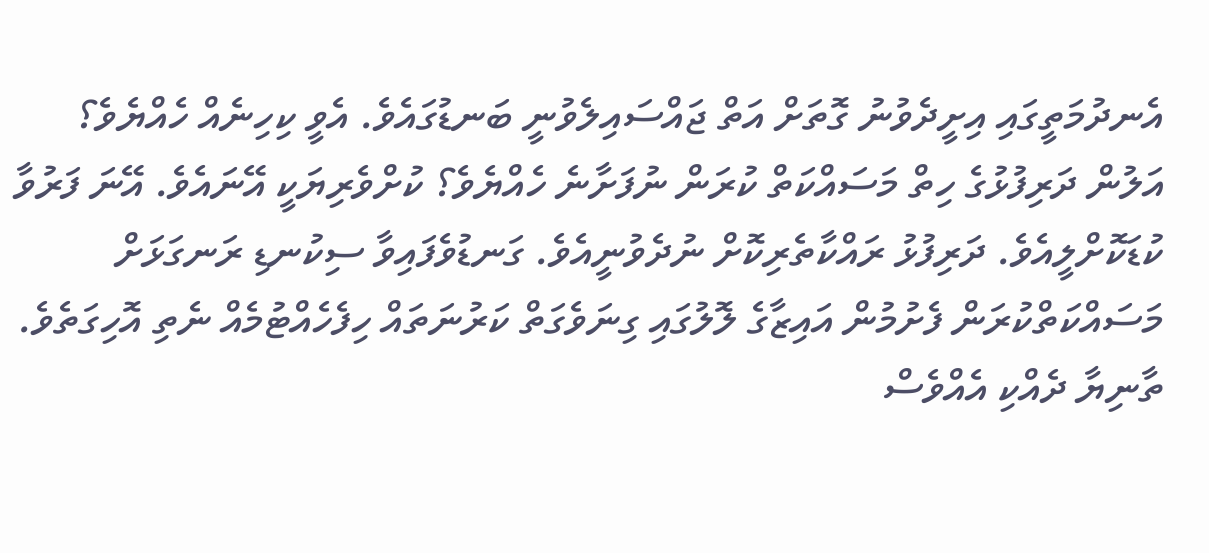އެނދުމަތީގައި އިށީދެވުނު ގޮތަށް އަތް ޖައްސައިލެވުނީ ބަނޑުގައެވެ. އެވީ ކިހިނެއް ހެއްޔެވެ؟ އަލުން ދަރިފުޅުގެ ހިތް މަސައްކަތް ކުރަން ނުފަށާނެ ހެއްޔެވެ؟ ކުށްވެރިޔަކީ އޭނައެވެ. އޭނަ ފަރުވާ ކުޑަކޮށްލީއެވެ. ދަރިފުޅު ރައްކާތެރިކޮށް ނުދެވުނީއެވެ. ގަނޑުވެފައިވާ ސިކުނޑި ރަނގަޅަށް މަސައްކަތްކުރަން ފެށުމުން އައިޒާގެ ލޮލުގައި ގިނަވެގަތް ކަރުނަތައް ހިފެހެއްޓުމެއް ނެތި އޮހިގަތެވެ. ތާނިޔާ ދެއްކި އެއްވެސް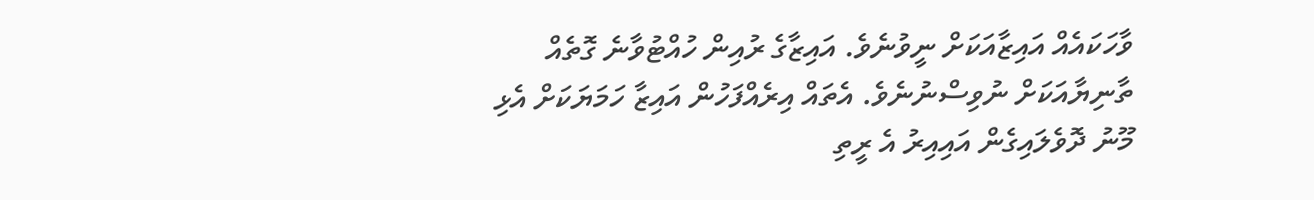ވާހަކައެއް އައިޒާއަކަށް ނީވުނެވެ. އައިޒާގެ ރުއިން ހުއްޓުވާނެ ގޮތެއް ތާނިޔާއަކަށް ނުވިސްނުނެވެ. އެތައް އިރެއްފަހުން އައިޒާ ހަމަޔަކަށް އެޅި މޫނު ދޮވެލައިގެން އައިއިރު އެ ރީތި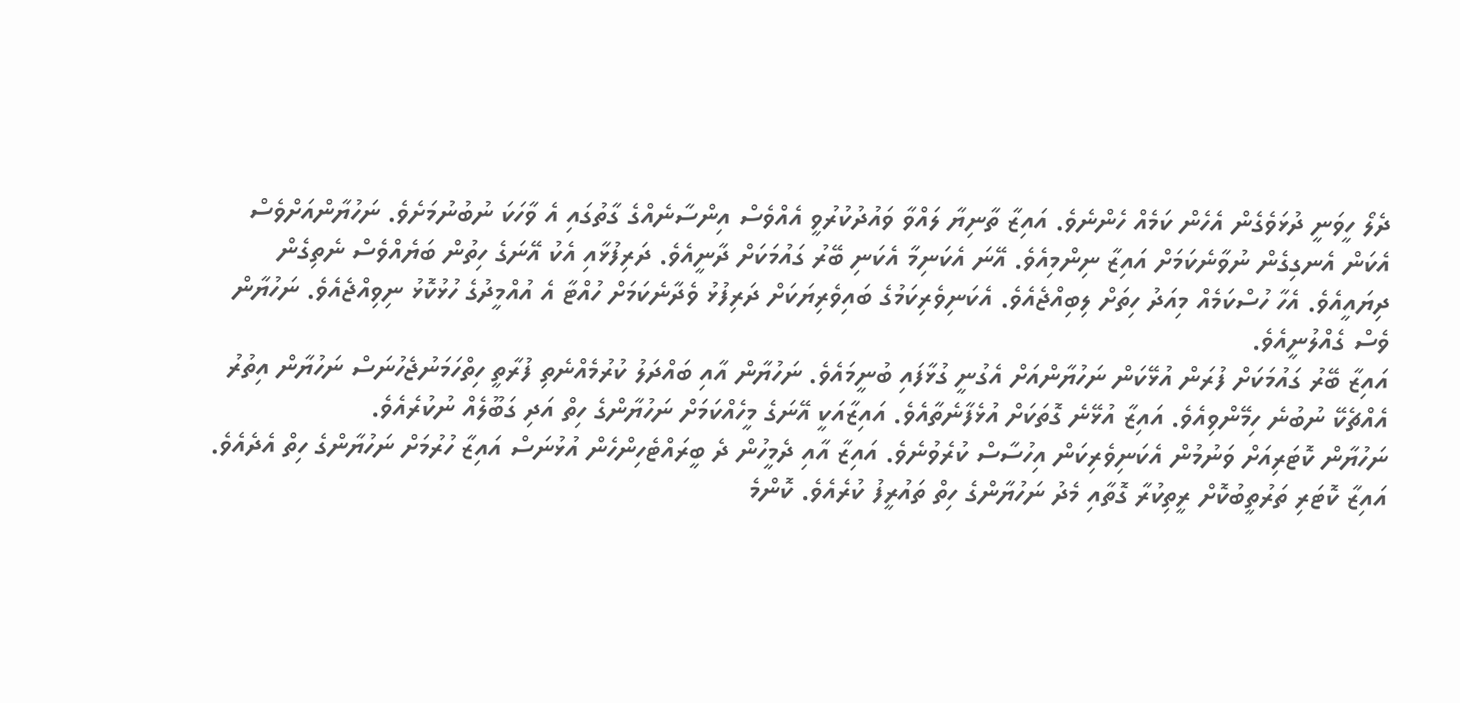ދެލޯ ހީވަނީ ދުޅަވެގެން އެހެން ކަމެއް ހެންނެވެ. އައިޒާ ތާނިޔާ ލައްވާ ވައުދުކުރުވީ އެއްވެސް އިންސާނެއްގެ ގާތުގައި އެ ވާހަކަ ނުބުނުމަށެވެ. ނަހުޔާންއަށްވެސް އެކަން އެނގިގެން ނުވާނެކަމަށް އައިޒާ ނިންމިއެވެ. އޭނަ އެކަނިމާ އެކަނި ބޭރު ގައުމަކަށް ދާނީއެވެ. ދަރިފުޅާއި އެކު އޭނަގެ ހިތުން ބަޔެއްވެސް ނެތިގެން ދިޔައީއެވެ. އެހާ ހުސްކަމެއް މިއަދު ހިތަށް ލިބިއްޖެއެވެ. އެކަނިވެރިކަމުގެ ބައިވެރިޔަކަށް ދަރިފުޅު ވެދާނެކަމަށް ހުއްޓާ އެ އުއްމީދުގެ ހުޅުކޮޅު ނިވިއްޖެއެވެ. ނަހުޔާން ވެސް ގެއްލުނީއެވެ.
އައިޒާ ބޭރު ގައުމަކަށް ފުރަން އުޅޭކަން ނަހުޔާންއަށް އެގުނީ ގުޅާފައި ބުނީމައެވެ. ނަހުޔާން އާއި ބައްދަލު ކުރުމެއްނެތި ފުރާތީ ހިތްހަމަނުޖެހުނަސް ނަހުޔާން އިތުރު އެއްޗެކޭ ނުބުނެ ހިމޭންވިއެވެ. އައިޒާ އުޅޭނެ ގޮތަކަށް އުޅެފާނެތާއެވެ. އައިޒާއަކީ އޭނަގެ މީހެއްކަމަށް ނަހުޔާންގެ ހިތް އަދި ގަބޫލެއް ނުކުރެއެވެ.
ނަހުޔާން ކޮޓަރިއަށް ވަނުމުން އެކަނިވެރިކަން އިހުސާސް ކުރެވުނެވެ. އައިޒާ އާއި ދެމީހުން ދެ ބީރައްޓެހިންހެން އުޅުނަސް އައިޒާ ހުރުމަށް ނަހުޔާންގެ ހިތް އެދެއެވެ. އައިޒާ ކޮޓަރި ތަރުތީބުކޮށް ރީތިކުރާ ގޮތާއި މެދު ނަހުޔާންގެ ހިތް ތައުރީފު ކުރެއެވެ. ކޮންމެ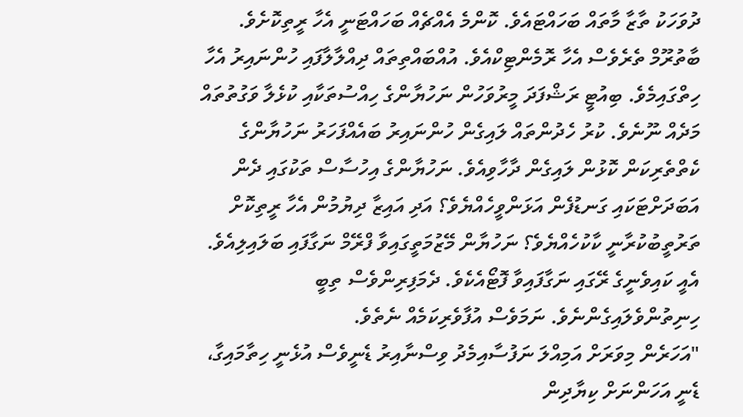ދުވަހަކު ތާޒާ މާތައް ބަހައްޓައެވެ. ކޮންމެ އެއްޗެއް ބަހައްޓަނީ އެހާ ރީތިކޮށެވެ. ބާތުރޫމް ތެރެވެސް އެހާ ރޮމެންޓިކްއެވެ. އުއްބައްތިތައް ދިއްލާލާފައި ހުންނައިރު އެހާ ހިތްގައިމެވެ. ބިއުޓީ ރަޝްފަދަ މީރުވަހުން ނަހުޔާންގެ ހިއްސުތަކާއި ކުޅެލާ ވަގުތުތައް މަދެއް ނޫނެވެ. ކުރު ހެދުންތައް ލައިގެން ހުންނައިރު ބައެއްފަހަރު ނަހުޔާންގެ ކެތްތެރިކަން ކޮޅުން ލައިގެން ދާހާވިއެވެ. ނަހުޔާންގެ އިހުސާސް ތަކުގައި ދެން އަބަދަށްޓަކައި ގަނޑުފެން އަޅަންވީހެއްޔެވެ؟ އަދި އައިޒާ ދިޔުމުން އެހާ ރީތިކޮށް ތަރުތީބުކުރާނީ ކާކުހެއްޔެވެ؟ ނަހުޔާން މޭޒުމަތީގައިވާ ފްރޭމް ނަގާފައި ބަލައިލިއެވެ. އެއީ ކައިވެނީގެ ރޭގައި ނަގާފައިވާ ފޮޓޯއެކެވެ. ދެމަފިރިންވެސް ތިބީ ހިނިތުންވެލައިގެންނެވެ. ނަމަވެސް އުފާވެރިކަމެއް ނެތެވެ.
"އަހަރެން މިވަރަށް އަމިއްލަ ނަފުސާއިމެދު ވިސްނާއިރު ޑެނީވެސް އުޅެނީ ހިތާމައިގާ، ޑެނީ އަހަންނަށް ކިޔާދިން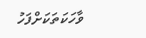ވާހަކަތަކަށްފަހު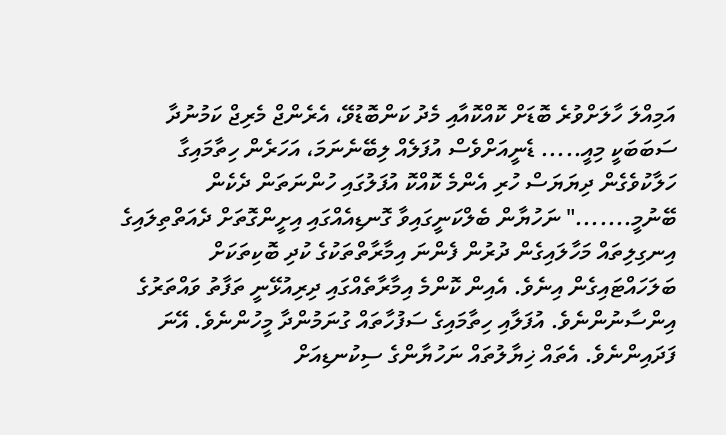އަމިއްލަ ހާލަށްވުރެ ބޮޑަށް ކޮއްކޮއާއި މެދު ކަންބޮޑުވޭ، އެރެންޖް މެރިޖް ކަމުނުދާ ސަބަބަކީ މިއީ..... ޑެނީއަށްވެސް އުފަލެއް ލިބޭނެނަމަ، އަހަރެން ހިތާމައިގާ ހަލާކުވެގެން ދިޔަޔަސް ހުރި އެންމެ ކޮއްކޮ އުފަލުގައި ހުންނަތަން ދެކެން ބޭނުމީ......." ނަހުޔާން ބެލްކަނީގައިވާ ގޮނޑިއެއްގައި އިށީންގޮތަށް ދެއަތްތިލައިގެ އިނގިލިތައް މަހާލައިގެން ދުރުން ފެންނަ އިމާރާތްތަކުގެ ކުދި ބޮކިތަކަށް ބަލަހައްޓައިގެން އިނެވެ. އެއިން ކޮންމެ އިމާރާތެއްގައި ދިރިއުޅޭނީ ތަފާތު ވައްތަރުގެ އިންސާނުންނެވެ. އުފަލާއި ހިތާމައިގެ ސަފުހާތައް ގުނަމުންދާ މީހުންނެވެ. އޭނަ ފަދައިންނެވެ. އެތައް ޚިޔާލުތައް ނަހުޔާންގެ ސިކުނޑިއަށް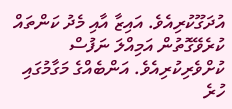އުދަގޫކުރިއެވެ. އައިޒާ އާއި މެދު ކަންތައް ކުރެވޭގޮތުން އަމިއްލަ ނަފުސް ކުށްވެރިކުރިއެވެ. އަންބެއްގެ މަގާމުގައި ހުރެ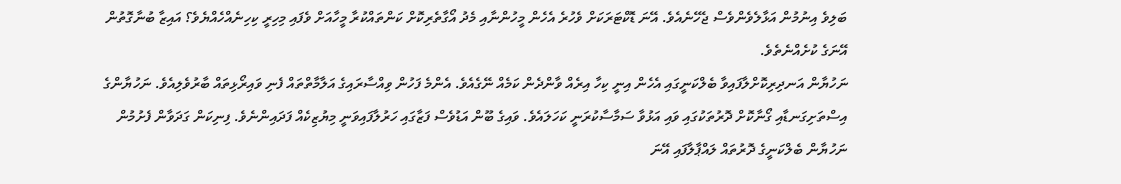ބަލިވެ އިނުމުން އަޅާލެވެންވެސް ޖެހޭނެއެވެ. އޭނަ ޑޮކްޓަރަކަށް ވެހުރެ އެހެން މީހުންނާއި މެދު އޯގާތެރިކޮށް ކަންތައްކުރާ މީހާއަށް ވެފައި މިހިރީ ކިހިނެއްހެއްޔެވެ؟ އައިޒާ ބުނާގޮތުން އޭނަގެ ކުށެއްނެތެވެ.
ނަހުޔާން އަނދިރިކޮށްލާފައިވާ ބެލްކަނީގައި އެހެން އިނީ ކިހާ އިރެއް ވާންދެން ކަމެއް ނޭގެއެވެ. އެންމެ ފަހުން ވިއްސާރައިގެ އަލާމާތްތައް ފެނި ވައިރޯޅިތައް ބާރުވެލިއެވެ. ނަހުޔާންގެ އިސްތަށިގަނޑާއި ގޯނާކޮށް ދޮރުތަކުގައި ވައި އަޅުވާ ސަމާސާކުރަނީ ކަހަލައެވެ. ވައިގެ ބޫން އަޑުވެސް ފަޒާގައި ހަރުލާފައިވަނީ މިޔުޒިކެއް ފަދައިންނެވެ. ފިނިކަން ގަދަވާން ފެށުމުން ނަހުޔާން ބެލްކަނީގެ ދޮރުތައް ލައްޕާލާފައި އޭނަ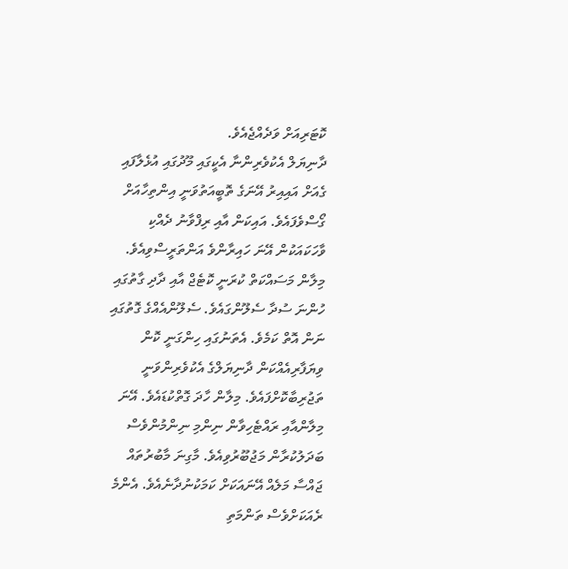ކޮޓަރިއަށް ވަދެއްޖެއެވެ.
ދާނިޔަލް އެކުވެރިންނާ އެކީގައި މޫދުގައި އުޅެލާފައި ގެއަށް އައިއިރު އޭނަގެ ތޮބީއަތުވަނީ އިންތިހާއަށް ގޯސްވެފައެވެ. އައިކަން އާއި ރިފްވާނު ދެއްކި ވާހަކައަކުން އޭނަ ހައިރާންވެ އަންތަރީސްވިއެވެ. މިލާން މަސައްކަތް ކުރަނީ ކޮޓެޖް އާއި ދާދި ގާތުގައި ހުންނަ ސުދާ ސެލޫންގައެވެ. ސެލޫންއެއްގެ ގޮތުގައި ނަން އޮތް ކަމެވެ. އެތަނުގައި ހިންގަނީ ކޮން ވިޔަފާރިއެއްކަން ދާނިޔަލްގެ އެކުވެރިންވަނީ ތަޖުރިބާކޮށްފައެވެ. މިލާން ހާދަ ގޮތްކުޑައެވެ. އޭނަ މިލާންއާއި ރައްޓެހިވާން ނިންމި ނިންމުންވެސް ބަދަލުކުރާން މަޖުބޫރުވިއެވެ. މާގިނަ މާބުރުތައް ޖައްސާ މަލެއް އޭނައަކަށް ކަމަކުނުދާނެއެވެ. އެންމެ ރެއަކަށްވެސް ތަންމަތި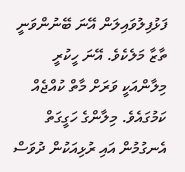ފަޅުފިލުވައިލަން އޭނަ ބޭނުންވަނީ ތާޒާ މަލެކެވެ. އޭނަ ހީކުރީ މިލާންއަކީ ވަރަށް މާތް ކުއްޖެއް ކަމުގައެވެ. މިލާންގެ ހަގީގަތް އެނގުމުން އައި ރުޅިއަކުން ދުވަސް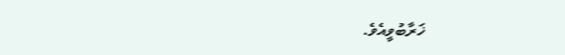ޚަރާބުވީއެވެ.